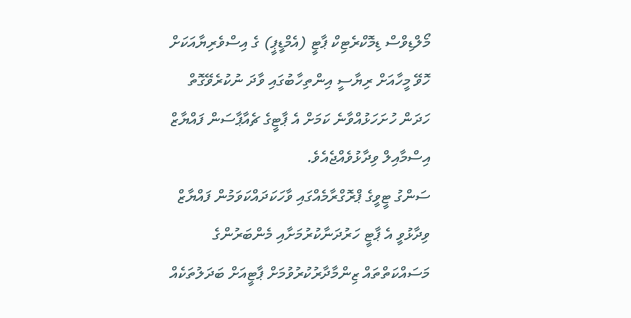މޯލްޑިވްސް ޑިމޮކްރެޓިކް ޕާޓީ (އެމްޑީޕީ) ގެ އިސްވެރިޔާއަކަށް ހޮވޭ މީހާއަށް ރިޔާސީ އިންތިހާބުގައި ވާދަ ނުކުރެވޭގޮތް ހަދަން ހުށަހަޅުއްވާނެ ކަމަށް އެ ޕާޓީގެ ޗެއާޕާސަން ފައްޔާޒް އިސްމާއިލް ވިދާޅުވެއްޖެއެވެ.
ސަންގު ޓީވީގެ ޕްރޮގްރާމެއްގައި ވާހަކަދައްކަވަމުން ފައްޔާޒް ވިދާޅުވީ އެ ޕާޓީ ހަރުދަނާކުރުމަށާއި މެންބަރުންގެ މަސައްކަތްތައް ޒިންމާދާރުކުރުވުމަށް ޕާޓީއަށް ބަދަލުތަކެއް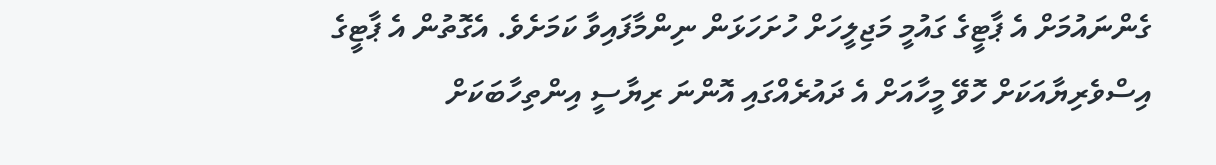ގެންނައުމަށް އެ ޕާޓީގެ ގައުމީ މަޖިލީހަށް ހުށަހަޅަން ނިންމާފައިވާ ކަމަށެވެ. އެގޮތުން އެ ޕާޓީގެ އިސްވެރިޔާއަކަށް ހޮވޭ މީހާއަށް އެ ދައުރެއްގައި އޮންނަ ރިޔާސީ އިންތިހާބަކަށް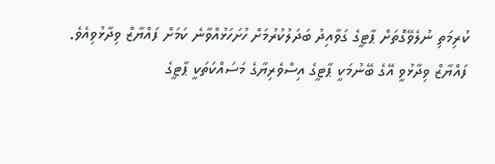ކުރިމަތި ނުލެވޭގޮތަށް ޕާޓީގެ ގަވާއިދު ބަދަލުކުރުމަށް ހުށަހަޅުއްވާނެ ކަމަށް ފައްޔާޒް ވިދާޅުވިއެވެ.
ފައްޔާޒް ވިދާޅުވީ އޭގެ ބޭނުމަކީ ޕާޓީގެ އިސްވެރިޔާގެ މަސައްކަތަކީ ޕާޓީގެ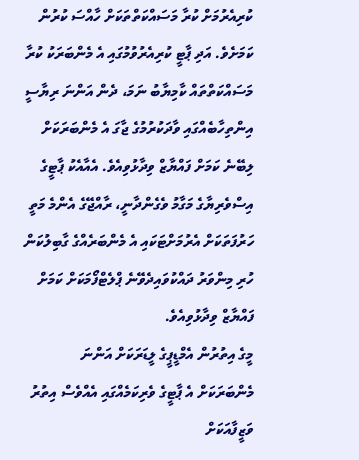ކުރިއެރުމަށް ކުރާ މަސައްކަތްތަކަށް ހާއްސަ ކުރުން ކަމަށެވެ. އަދި ޕާޓީ ކުރިއެރުވުމުގައި އެ މެންބަރަކު ކުރާ މަސައްކަތްތައް ކާމިޔާބު ނަމަ، ދެން އަންނަ ރިޔާސީ އިންތިހާބެއްގައި ވާދަކުރުމުގެ ޖާގަ އެ މެންބަރަކަށް ލިބޭނެ ކަމަށް ފައްޔާޒް ވިދާޅުވިއެވެ. އެއާއެކު ޕާޓީގެ އިސްވެރިޔާގެ މަގާމު ވެގެންދާނީ، ރާއްޖޭގެ އެންމެ މަތީ ހަރުފަތަކަށް އެރުމަށްޓަކައި އެ މެންބަރެއްގެ ގާބިލުކަން ހުރި މިންވަރު ދައްކުވައިދެވޭނެ ޕްލެޓްފޯމަކަށް ކަމަށް ފައްޔާޒް ވިދާޅުވިއެވެ.
މީގެ އިތުރުން އެމްޑީޕީގެ ލީޑަރަކަށް އަންނަ މެންބަރަކަށް އެ ޕާޓީގެ ވެރިކަމެއްގައި އެއްވެސް އިތުރު ވަޒީފާއަކަށް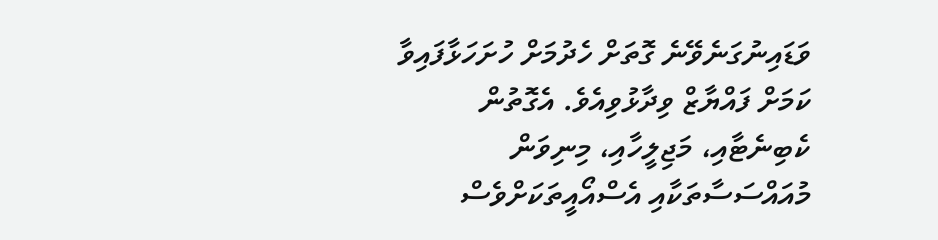ވަޑައިނުގަނެވޭނެ ގޮތަށް ހެދުމަށް ހުށަހަޅާފައިވާ ކަމަށް ފައްޔާޒް ވިދާޅުވިއެވެ. އެގޮތުން ކެބިނެޓާއި، މަޖިލީހާއި، މިނިވަން މުއައްސަސާތަކާއި އެސްއޯއީތަކަށްވެސް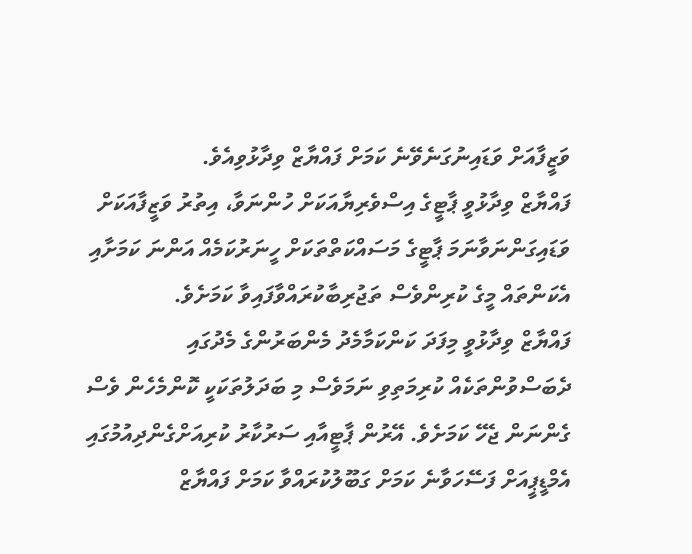ވަޒީފާއަށް ވަޑައިނުގަނެވޭނެ ކަމަށް ފައްޔާޒް ވިދާޅުވިއެވެ.
ފައްޔާޒް ވިދާޅުވީ ޕާޓީގެ އިސްވެރިޔާއަކަށް ހުންނަވާ، އިތުރު ވަޒީފާއަކަށް ވަޑައިގަންނަވާނަމަ ޕާޓީގެ މަސައްކަތްތަކަށް ހީނަރުކަމެއް އަންނަ ކަމަށާއި އެކަންތައް މީގެ ކުރިންވެސް ތަޖުރިބާކުރައްވާފައިވާ ކަމަށެވެ.
ފައްޔާޒް ވިދާޅުވީ މިފަދަ ކަންކަމާމެދު މެންބަރުންގެ މެދުގައި ދެބަސްވުންތަކެއް ކުރިމަތިވި ނަމަވެސް މި ބަދަލުތަކަކީ ކޮންމެހެން ވެސް ގެންނަން ޖެހޭ ކަމަށެވެ. އޭރުން ޕާޓީއާއި ސަރުކާރު ކުރިއަށްގެންދިއުމުގައި އެމްޑީޕީއަށް ފަސޭހަވާނެ ކަމަށް ގަބޫލުކުރައްވާ ކަމަށް ފައްޔާޒް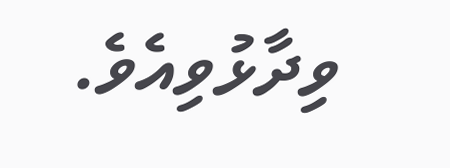ވިދާޅުވިއެވެ.